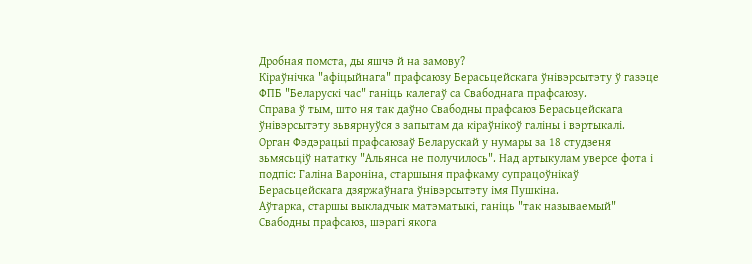Дробная помста, ды яшчэ й на замову?
Кіраўнічка "афіцыйнага" прафсаюзу Берасьцейскага ўнівэрсытэту ў газэце ФПБ "Беларускі час" ганіць калегаў са Свабоднага прафсаюзу.
Справа ў тым, што ня так даўно Свабодны прафсаюз Берасьцейскага ўнівэрсытэту зьвярнуўся з запытам да кіраўнікоў галіны і вэртыкалі.
Орган Фэдэрацыі прафсаюзаў Беларускай у нумары за 18 студзеня зьмясьціў нататку "Альянса не получилось". Над артыкулам уверсе фота і подпіс: Галіна Вароніна, старшыня прафкаму супрацоўнікаў Берасьцейскага дзяржаўнага ўнівэрсытэту імя Пушкіна.
Аўтарка, старшы выкладчык матэматыкі, ганіць "так называемый" Свабодны прафсаюз, шэрагі якога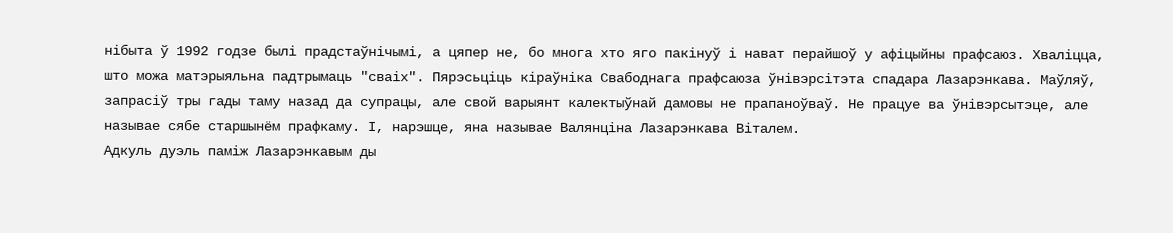нібыта ў 1992 годзе былі прадстаўнічымі, а цяпер не, бо многа хто яго пакінуў і нават перайшоў у афіцыйны прафсаюз. Хваліцца, што можа матэрыяльна падтрымаць "сваіх". Пярэсьціць кіраўніка Свабоднага прафсаюза ўнівэрсітэта спадара Лазарэнкава. Маўляў, запрасіў тры гады таму назад да супрацы, але свой варыянт калектыўнай дамовы не прапаноўваў. Не працуе ва ўнівэрсытэце, але называе сябе старшынём прафкаму. І, нарэшце, яна называе Валянціна Лазарэнкава Віталем.
Адкуль дуэль паміж Лазарэнкавым ды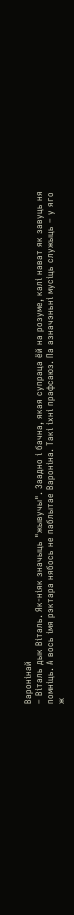Варонінай
– Віталь дык Віталь. Як-ніяк значыць "жывучы". Заадно і бачна, якая супраца ёй на розуме, калі нават як завуць ня помніць. А вось імя рэктара нябось не паблытае Вароніна. Такі іхні прафсаюз. Па азначэньні мусіць служыць – у яго ж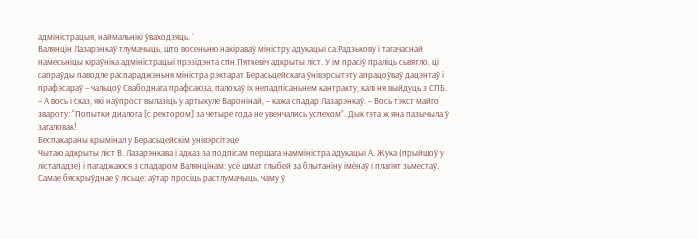адміністрацыя, наймальнікі ўваходзяць. `
Валянцін Лазарэнкаў тлумачыць, што восеньню накіраваў міністру адукацыі са.Радзькову і тагачаснай намесьніцы кіраўніка адміністрацыі прэзідэнта спн.Пяткевіч адкрыты ліст. У ім прасіў праліць сьвятло, ці сапраўды паводле распараджэньня міністра рэктарат Берасьцейскага ўнівэрсытэту апрацоўваў дацэнтаў і прафэсараў – чальцоў Свабоднага прафсаюза, палохаў іх непадпісаньнем кантракту, калі ня выйдуць з СПБ.
– А вось і сказ, які наўпрост вылазіць у артыкуле Варонінай, – кажа спадар Лазарэнкаў. – Вось тэкст майго звароту: “Попытки диалога [с ректором] за четыре года не увенчались успехом”. Дык гэта ж яна пазычыла ў загаловак!
Беспакараны крымінал у Берасьцейскім унівэрсітэце
Чытаю адкрыты ліст В. Лазарэнкава і адказ за подпісам першага намміністра адукацыі А. Жука (прыйшоў у лістападзе) і пагаджаюся з спадаром Валянцінам: усё шмат глыбей за блытаніну імёнаў і плагіят зьместаў.
Самае бяскрыўднае ў лісьце: аўтар просіць растлумачыць, чаму ў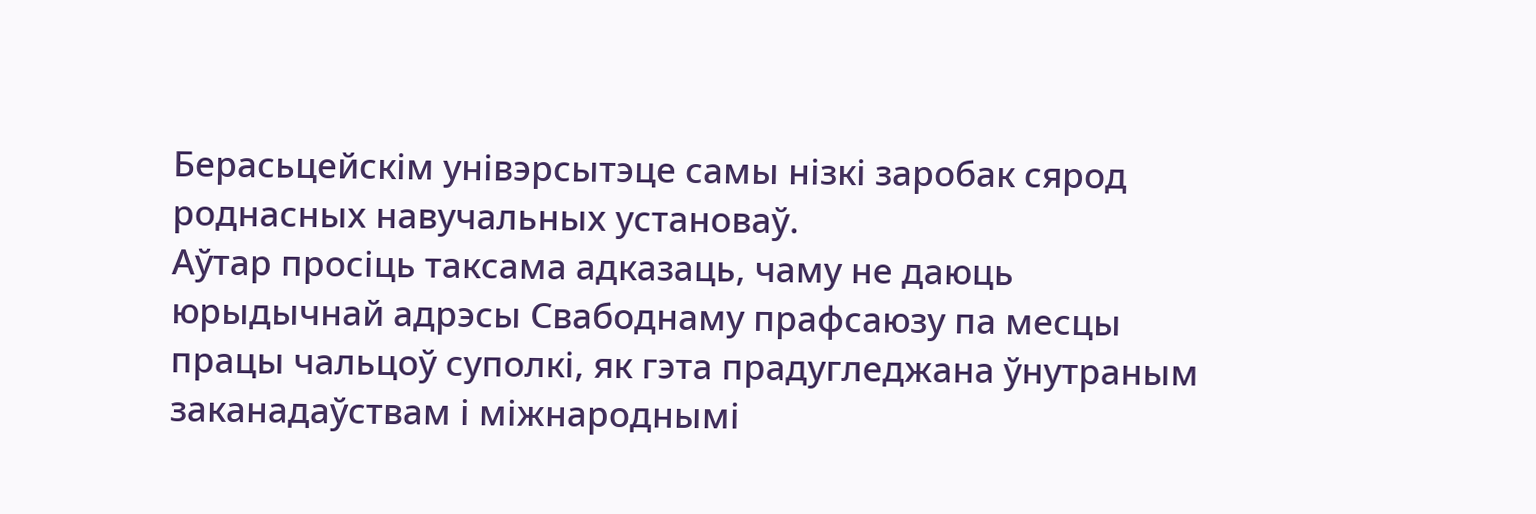Берасьцейскім унівэрсытэце самы нізкі заробак сярод роднасных навучальных установаў.
Аўтар просіць таксама адказаць, чаму не даюць юрыдычнай адрэсы Свабоднаму прафсаюзу па месцы працы чальцоў суполкі, як гэта прадугледжана ўнутраным заканадаўствам і міжнароднымі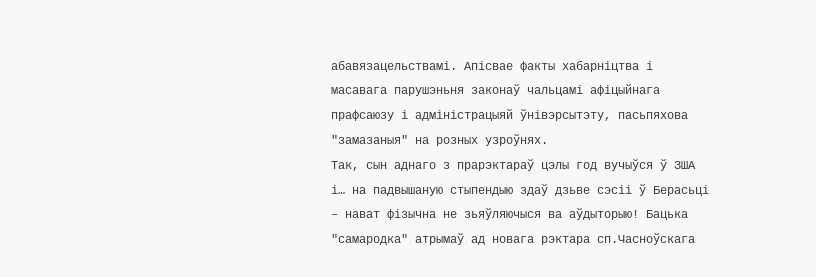абавязацельствамі. Апісвае факты хабарніцтва і масавага парушэньня законаў чальцамі афіцыйнага прафсаюзу і адміністрацыяй ўнівэрсытэту, пасьпяхова "замазаныя" на розных узроўнях.
Так, сын аднаго з прарэктараў цэлы год вучыўся ў ЗША і… на падвышаную стыпендыю здаў дзьве сэсіі ў Берасьці – нават фізычна не зьяўляючыся ва аўдыторыю! Бацька "самародка" атрымаў ад новага рэктара сп.Часноўскага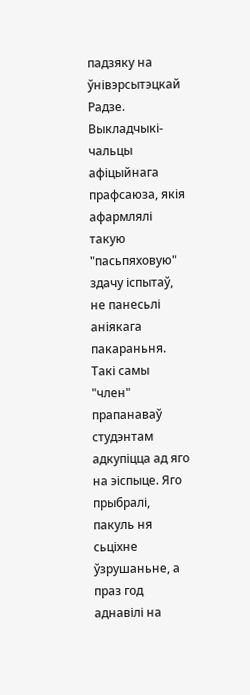падзяку на ўнівэрсытэцкай Радзе. Выкладчыкі-чальцы афіцыйнага прафсаюза, якія афармлялі такую "пасьпяховую" здачу іспытаў, не панесьлі аніякага пакараньня.
Такі самы "член" прапанаваў студэнтам адкупіцца ад яго на эіспыце. Яго прыбралі, пакуль ня сьціхне ўзрушаньне, а праз год аднавілі на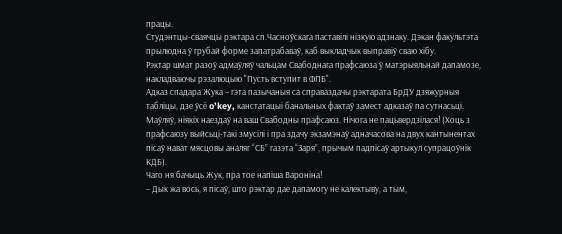працы.
Студэнтцы-сваячцы рэктара сп.Часноўскага паставілі нізкую адзнаку. Дэкан факультэта прылюдна ў грубай форме запатрабаваў, каб выкладчык выправіў сваю хібу.
Рэктар шмат разоў адмаўляў чальцам Свабоднага прафсаюза ў матэрыяльнай дапамозе, накладваючы рэзалюцыю "Пусть вступит в ФПБ".
Адказ спадара Жука – гэта пазычаныя са справаздачы рэктарата БрДУ дзяжурныя табліцы, дзе ўсё o’key, канстатацыі банальных фактаў замест адказаў па сутнасьці. Маўляў, ніякіх наездаў на ваш Свабодны прафсаюз. Нічога не пацьвердзілася! (Хоць з прафсаюзу выйсьці-такі змусілі і пра здачу экзамэнаў адначасова на двух кантынентах пісаў нават мясцовы аналяг “СБ” газэта “Заря”, прычым падпісаў артыкул супрацоўнік КДБ).
Чаго ня бачыць Жук, пра тое напіша Вароніна!
– Дык жа вось, я пісаў, што рэктар дае дапамогу не калектыву, а тым,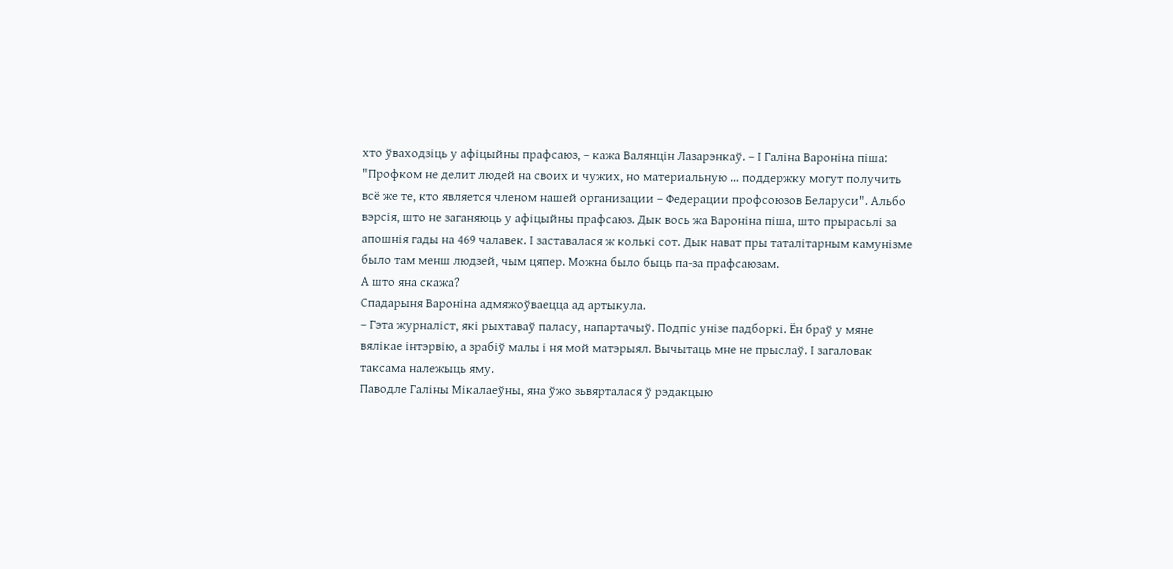хто ўваходзіць у афіцыйны прафсаюз, – кажа Валянцін Лазарэнкаў. – І Галіна Вароніна піша: "Профком не делит людей на своих и чужих, но материальную … поддержку могут получить всё же те, кто является членом нашей организации – Федерации профсоюзов Беларуси". Альбо вэрсія, што не заганяюць у афіцыйны прафсаюз. Дык вось жа Вароніна піша, што прырасьлі за апошнія гады на 469 чалавек. І заставалася ж колькі сот. Дык нават пры таталітарным камунізме было там менш людзей, чым цяпер. Можна было быць па-за прафсаюзам.
А што яна скажа?
Спадарыня Вароніна адмяжоўваецца ад артыкула.
– Гэта журналіст, які рыхтаваў паласу, напартачыў. Подпіс унізе падборкі. Ён браў у мяне вялікае інтэрвію, а зрабіў малы і ня мой матэрыял. Вычытаць мне не прыслаў. І загаловак таксама належыць яму.
Паводле Галіны Мікалаеўны, яна ўжо зьвярталася ў рэдакцыю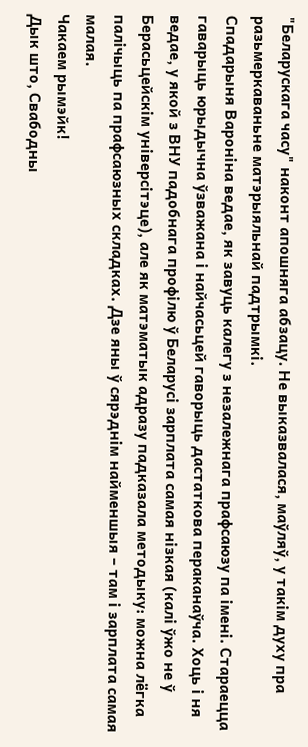"Беларускага часу" наконт апошняга абзацу. Не выказвалася, маўляў, у такім духу пра разьмеркаваньне матэрыяльнай падтрымкі.
Спадарыня Вароніна ведае, як завуць калегу з незалежнага прафсаюзу па імені. Стараецца гаварыць юрыдычна ўзважана і найчасьцей гаворыць дастаткова пераканаўча. Хоць і ня ведае, у якой з ВНУ падобнага профілю ў Беларусі зарплата самая нізкая (калі ўжо не ў Берасьцейскім універсітэце), але як матэматык адразу падказала методыку: можна лёгка палічыць па прафсаюзных складках. Дзе яны ў сярэднім найменшыя – там і зарплата самая малая.
Чакаем рымэйк!
Дык што, Свабодны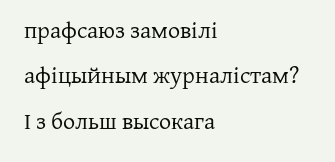прафсаюз замовілі афіцыйным журналістам? І з больш высокага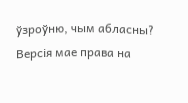ўзроўню, чым абласны? Версія мае права на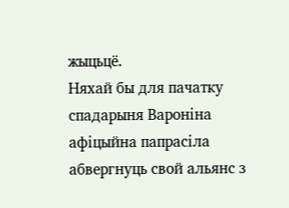жыцьцё.
Няхай бы для пачатку спадарыня Вароніна афіцыйна папрасіла абвергнуць свой альянс з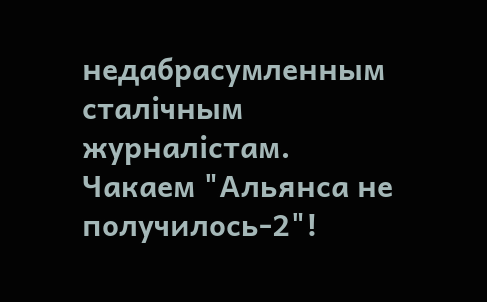недабрасумленным сталічным журналістам.
Чакаем "Альянса не получилось-2"!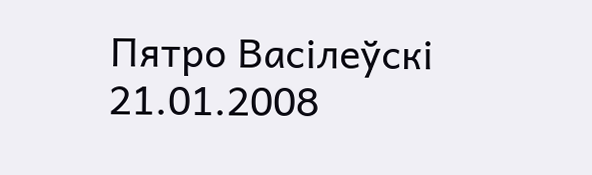Пятро Васілеўскі
21.01.2008